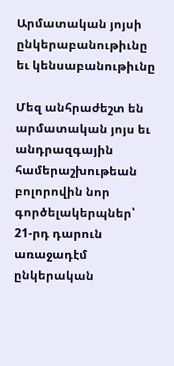Արմատական յոյսի ընկերաբանութիւնը եւ կենսաբանութիւնը

Մեզ անհրաժեշտ են արմատական յոյս եւ անդրազգային համերաշխութեան բոլորովին նոր գործելակերպներ՝ 21-րդ դարուն առաջադէմ ընկերական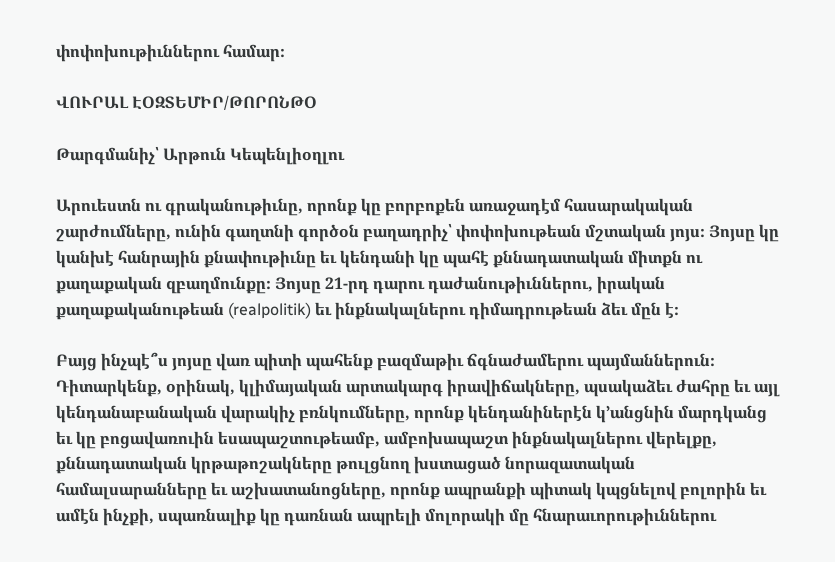փոփոխութիւններու համար։

ՎՈՒՐԱԼ ԷՕԶՏԵՄԻՐ/ԹՈՐՈՆԹՕ

Թարգմանիչ՝ Արթուն Կեպենլիօղլու

Արուեստն ու գրականութիւնը, որոնք կը բորբոքեն առաջադէմ հասարակական շարժումները, ունին գաղտնի գործօն բաղադրիչ՝ փոփոխութեան մշտական յոյս։ Յոյսը կը կանխէ հանրային քնափութիւնը եւ կենդանի կը պահէ քննադատական միտքն ու քաղաքական զբաղմունքը։ Յոյսը 21-րդ դարու դաժանութիւններու, իրական քաղաքականութեան (realpolitik) եւ ինքնակալներու դիմադրութեան ձեւ մըն է։

Բայց ինչպէ՞ս յոյսը վառ պիտի պահենք բազմաթիւ ճգնաժամերու պայմաններուն։ Դիտարկենք, օրինակ, կլիմայական արտակարգ իրավիճակները, պսակաձեւ ժահրը եւ այլ կենդանաբանական վարակիչ բռնկումները, որոնք կենդանիներէն կ՚անցնին մարդկանց եւ կը բոցավառուին եսապաշտութեամբ, ամբոխապաշտ ինքնակալներու վերելքը, քննադատական կրթաթոշակները թուլցնող խստացած նորազատական համալսարանները եւ աշխատանոցները, որոնք ապրանքի պիտակ կպցնելով բոլորին եւ ամէն ինչքի, սպառնալիք կը դառնան ապրելի մոլորակի մը հնարաւորութիւններու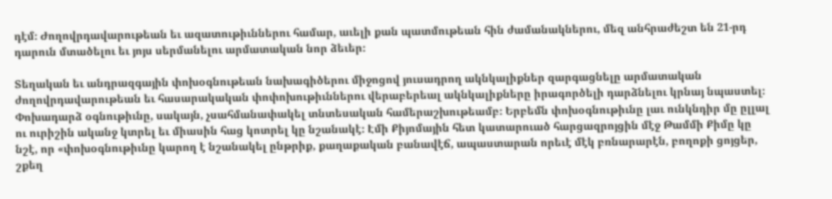դէմ։ Ժողովրդավարութեան եւ ազատութիւններու համար, աւելի քան պատմութեան հին ժամանակներու, մեզ անհրաժեշտ են 21-րդ դարուն մտածելու եւ յոյս սերմանելու արմատական նոր ձեւեր։

Տեղական եւ անդրազգային փոխօգնութեան նախագիծերու միջոցով յուսադրող ակնկալիքներ զարգացնելը արմատական ժողովրդավարութեան եւ հասարակական փոփոխութիւններու վերաբերեալ ակնկալիքները իրագործելի դարձնելու կրնայ նպաստել։ Փոխադարձ օգնութիւնը, սակայն, չսահմանափակել տնտեսական համերաշխութեամբ։ Երբեմն փոխօգնութիւնը լաւ ունկնդիր մը ըլլալ ու ուրիշին ականջ կտրել եւ միասին հաց կոտրել կը նշանակէ։ Էմի Քիյոմային հետ կատարուած հարցազրոյցին մէջ Թամմի Քիմը կը նշէ, որ «փոխօգնութիւնը կարող է նշանակել ընթրիք, քաղաքական բանավէճ, ապաստարան որեւէ մէկ բռնարարէն, բողոքի ցոյցեր, շքեղ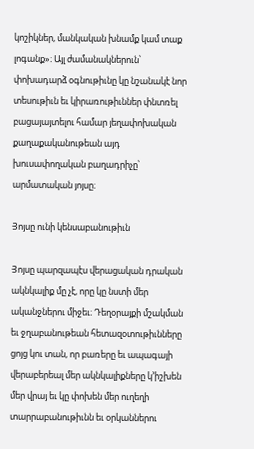կոշիկներ, մանկական խնամք կամ տաք լոգանք»։ Այլ ժամանակներուն՝ փոխադարձ օգնութիւնը կը նշանակէ նոր տեսութիւն եւ կիրառութիւններ փնտռել բացայայտելու համար յեղափոխական քաղաքականութեան այդ խուսափողական բաղադրիչը՝ արմատական յոյսը։

Յոյսը ունի կենսաբանութիւն

Յոյսը պարզապէս վերացական դրական ակնկալիք մը չէ, որը կը նստի մեր ականջներու միջեւ։ Դեղօրայքի մշակման եւ ջղաբանութեան հետազօտութիւնները ցոյց կու տան, որ բառերը եւ ապագայի վերաբերեալ մեր ակնկալիքները կ՚իշխեն մեր վրայ եւ կը փոխեն մեր ուղեղի տարրաբանութիւնն եւ օրկաններու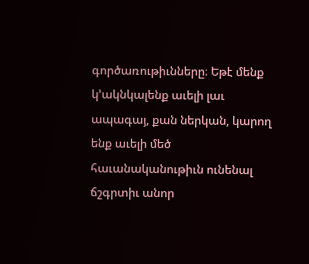գործառութիւնները։ Եթէ մենք կ՚ակնկալենք աւելի լաւ ապագայ, քան ներկան, կարող ենք աւելի մեծ հաւանականութիւն ունենալ ճշգրտիւ անոր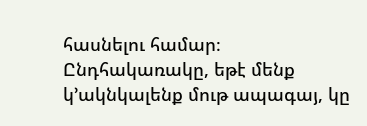հասնելու համար։ Ընդհակառակը, եթէ մենք կ՚ակնկալենք մութ ապագայ, կը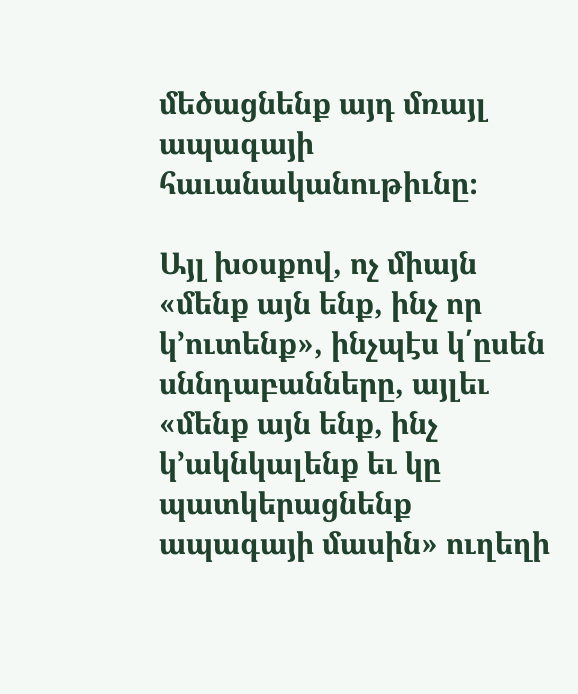մեծացնենք այդ մռայլ ապագայի հաւանականութիւնը։

Այլ խօսքով, ոչ միայն «մենք այն ենք, ինչ որ կ՚ուտենք», ինչպէս կ՛ըսեն սննդաբանները, այլեւ «մենք այն ենք, ինչ կ՚ակնկալենք եւ կը պատկերացնենք ապագայի մասին» ուղեղի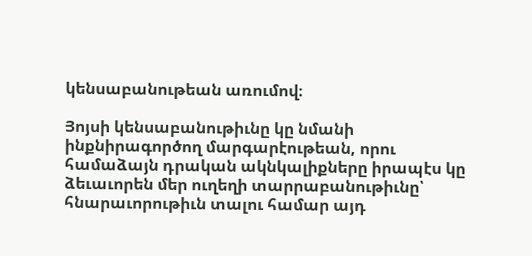կենսաբանութեան առումով։

Յոյսի կենսաբանութիւնը կը նմանի ինքնիրագործող մարգարէութեան, որու համաձայն դրական ակնկալիքները իրապէս կը ձեւաւորեն մեր ուղեղի տարրաբանութիւնը՝ հնարաւորութիւն տալու համար այդ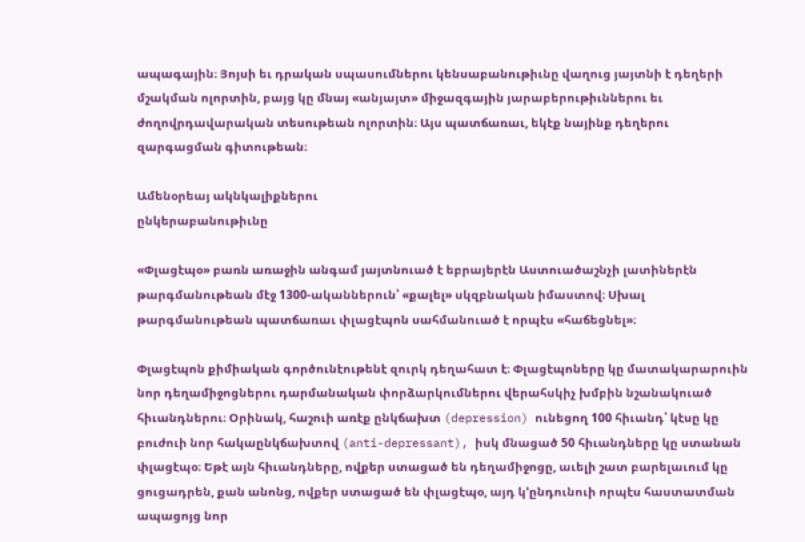ապագային։ Յոյսի եւ դրական սպասումներու կենսաբանութիւնը վաղուց յայտնի է դեղերի մշակման ոլորտին, բայց կը մնայ «անյայտ» միջազգային յարաբերութիւններու եւ ժողովրդավարական տեսութեան ոլորտին։ Այս պատճառաւ, եկէք նայինք դեղերու զարգացման գիտութեան։

Ամենօրեայ ակնկալիքներու
ընկերաբանութիւնը

«Փլացէպօ» բառն առաջին անգամ յայտնուած է եբրայերէն Աստուածաշնչի լատիներէն թարգմանութեան մէջ 1300-ականներուն՝ «քալել» սկզբնական իմաստով։ Սխալ թարգմանութեան պատճառաւ փլացէպոն սահմանուած է որպէս «հաճեցնել»։

Փլացէպոն քիմիական գործունէութենէ զուրկ դեղահատ է։ Փլացէպոները կը մատակարարուին նոր դեղամիջոցներու դարմանական փորձարկումներու վերահսկիչ խմբին նշանակուած հիւանդներու։ Օրինակ, հաշուի առէք ընկճախտ (depression) ունեցող 100 հիւանդ՝ կէսը կը բուժուի նոր հակաընկճախտով (anti-depressant), իսկ մնացած 50 հիւանդները կը ստանան փլացէպօ։ Եթէ այն հիւանդները, ովքեր ստացած են դեղամիջոցը, աւելի շատ բարելաւում կը ցուցադրեն, քան անոնց, ովքեր ստացած են փլացէպօ, այդ կ՚ընդունուի որպէս հաստատման ապացոյց նոր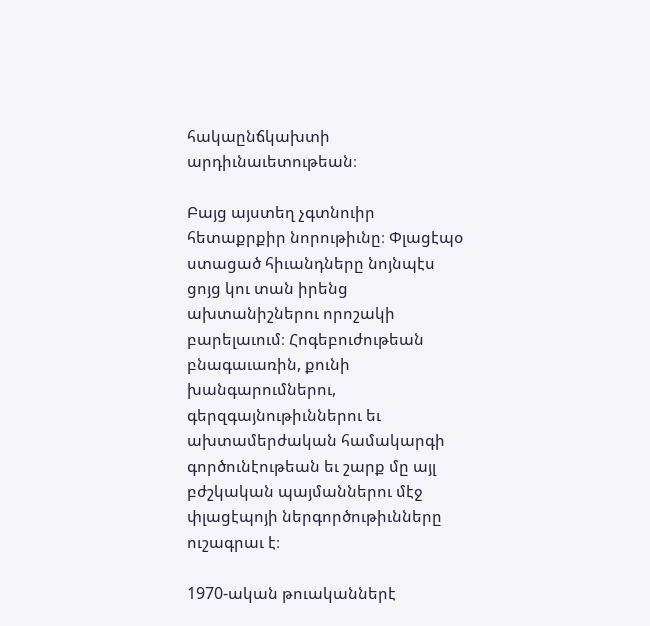հակաընճկախտի արդիւնաւետութեան։

Բայց այստեղ չգտնուիր հետաքրքիր նորութիւնը։ Փլացէպօ ստացած հիւանդները նոյնպէս ցոյց կու տան իրենց ախտանիշներու որոշակի բարելաւում։ Հոգեբուժութեան բնագաւառին, քունի խանգարումներու, գերզգայնութիւններու եւ ախտամերժական համակարգի գործունէութեան եւ շարք մը այլ բժշկական պայմաններու մէջ փլացէպոյի ներգործութիւնները ուշագրաւ է։

1970-ական թուականներէ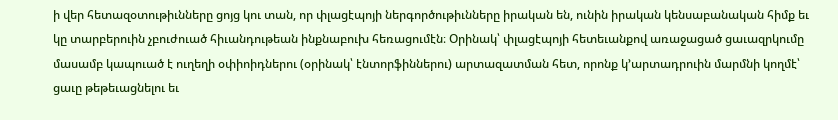ի վեր հետազօտութիւնները ցոյց կու տան, որ փլացէպոյի ներգործութիւնները իրական են, ունին իրական կենսաբանական հիմք եւ կը տարբերուին չբուժուած հիւանդութեան ինքնաբուխ հեռացումէն։ Օրինակ՝ փլացէպոյի հետեւանքով առաջացած ցաւազրկումը մասամբ կապուած է ուղեղի օփիոիդներու (օրինակ՝ էնտորֆիններու) արտազատման հետ, որոնք կ՚արտադրուին մարմնի կողմէ՝ ցաւը թեթեւացնելու եւ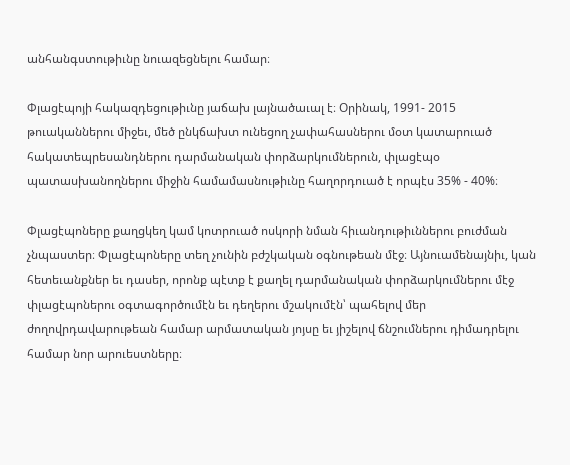անհանգստութիւնը նուազեցնելու համար։

Փլացէպոյի հակազդեցութիւնը յաճախ լայնածաւալ է։ Օրինակ, 1991- 2015 թուականներու միջեւ, մեծ ընկճախտ ունեցող չափահասներու մօտ կատարուած հակատեպրեսանդներու դարմանական փորձարկումներուն, փլացէպօ պատասխանողներու միջին համամասնութիւնը հաղորդուած է որպէս 35% - 40%։

Փլացէպոները քաղցկեղ կամ կոտրուած ոսկորի նման հիւանդութիւններու բուժման չնպաստեր։ Փլացէպոները տեղ չունին բժշկական օգնութեան մէջ։ Այնուամենայնիւ, կան հետեւանքներ եւ դասեր, որոնք պէտք է քաղել դարմանական փորձարկումներու մէջ փլացէպոներու օգտագործումէն եւ դեղերու մշակումէն՝ պահելով մեր ժողովրդավարութեան համար արմատական յոյսը եւ յիշելով ճնշումներու դիմադրելու համար նոր արուեստները։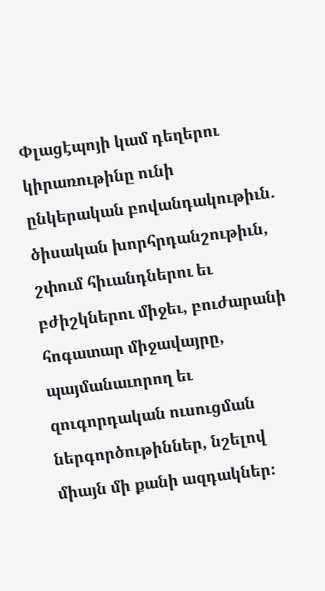Փլացէպոյի կամ դեղերու կիրառութինը ունի ընկերական բովանդակութիւն. ծիսական խորհրդանշութիւն, շփում հիւանդներու եւ բժիշկներու միջեւ, բուժարանի հոգատար միջավայրը, պայմանաւորող եւ զուգորդական ուսուցման ներգործութիններ, նշելով միայն մի քանի ազդակներ։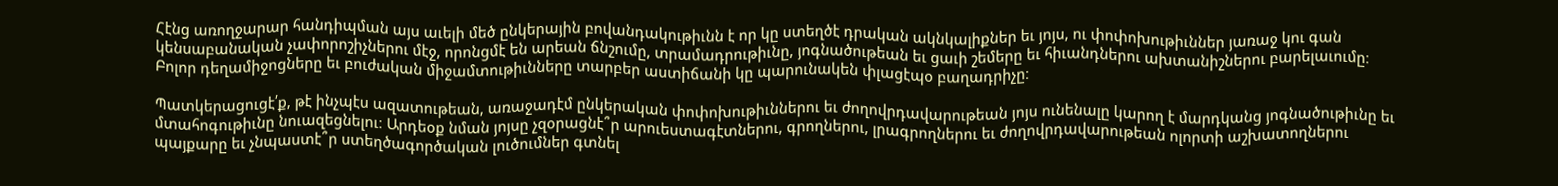Հէնց առողջարար հանդիպման այս աւելի մեծ ընկերային բովանդակութիւնն է որ կը ստեղծէ դրական ակնկալիքներ եւ յոյս, ու փոփոխութիւններ յառաջ կու գան կենսաբանական չափորոշիչներու մէջ, որոնցմէ են արեան ճնշումը, տրամադրութիւնը, յոգնածութեան եւ ցաւի շեմերը եւ հիւանդներու ախտանիշներու բարելաւումը։ Բոլոր դեղամիջոցները եւ բուժական միջամտութիւնները տարբեր աստիճանի կը պարունակեն փլացէպօ բաղադրիչը։

Պատկերացուցէ՛ք, թէ ինչպէս ազատութեան, առաջադէմ ընկերական փոփոխութիւններու եւ ժողովրդավարութեան յոյս ունենալը կարող է մարդկանց յոգնածութիւնը եւ մտահոգութիւնը նուազեցնելու։ Արդեօք նման յոյսը չզօրացնէ՞ր արուեստագէտներու, գրողներու, լրագրողներու եւ ժողովրդավարութեան ոլորտի աշխատողներու պայքարը եւ չնպաստէ՞ր ստեղծագործական լուծումներ գտնել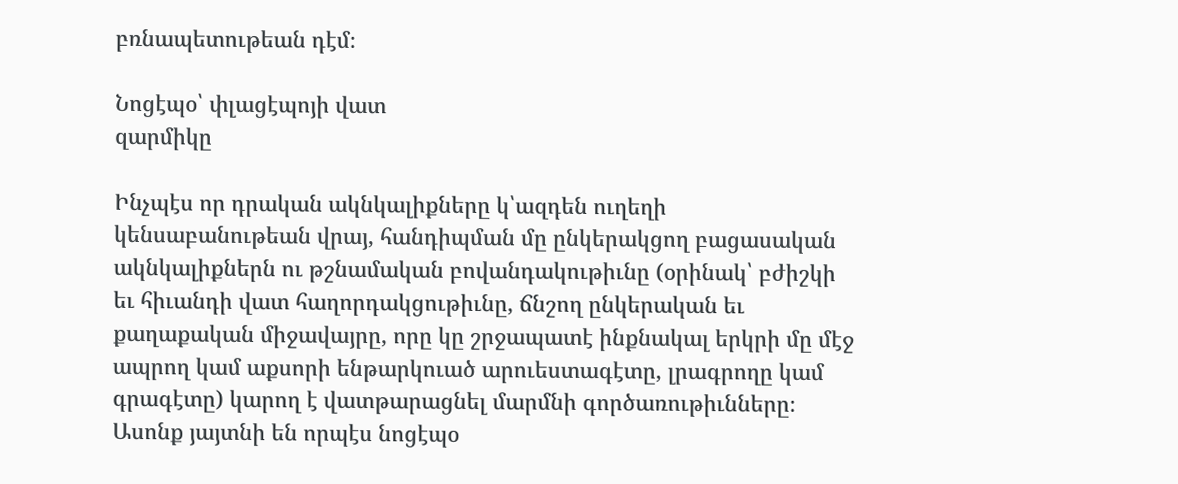բռնապետութեան դէմ։

Նոցէպօ՝ փլացէպոյի վատ
զարմիկը

Ինչպէս որ դրական ակնկալիքները կ՝ազդեն ուղեղի կենսաբանութեան վրայ, հանդիպման մը ընկերակցող բացասական ակնկալիքներն ու թշնամական բովանդակութիւնը (օրինակ՝ բժիշկի եւ հիւանդի վատ հաղորդակցութիւնը, ճնշող ընկերական եւ քաղաքական միջավայրը, որը կը շրջապատէ ինքնակալ երկրի մը մէջ ապրող կամ աքսորի ենթարկուած արուեստագէտը, լրագրողը կամ գրագէտը) կարող է վատթարացնել մարմնի գործառութիւնները։ Ասոնք յայտնի են որպէս նոցէպօ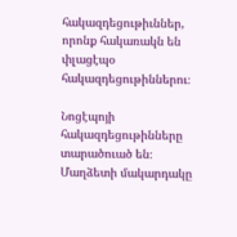հակազդեցութիւններ, որոնք հակառակն են փլացէպօ հակազդեցութիններու։

Նոցէպոյի հակազդեցութինները տարածուած են։ Մաղձետի մակարդակը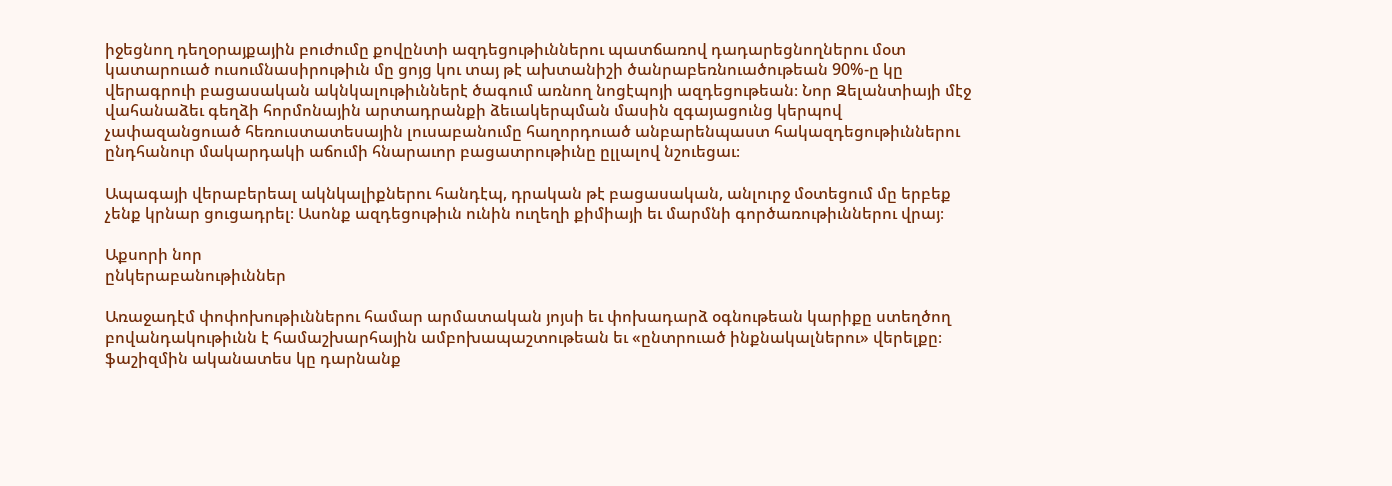իջեցնող դեղօրայքային բուժումը քովընտի ազդեցութիւններու պատճառով դադարեցնողներու մօտ կատարուած ուսումնասիրութիւն մը ցոյց կու տայ թէ ախտանիշի ծանրաբեռնուածութեան 90%-ը կը վերագրուի բացասական ակնկալութիւններէ ծագում առնող նոցէպոյի ազդեցութեան։ Նոր Զելանտիայի մէջ վահանաձեւ գեղձի հորմոնային արտադրանքի ձեւակերպման մասին զգայացունց կերպով չափազանցուած հեռուստատեսային լուսաբանումը հաղորդուած անբարենպաստ հակազդեցութիւններու ընդհանուր մակարդակի աճումի հնարաւոր բացատրութիւնը ըլլալով նշուեցաւ։

Ապագայի վերաբերեալ ակնկալիքներու հանդէպ, դրական թէ բացասական, անլուրջ մօտեցում մը երբեք չենք կրնար ցուցադրել։ Ասոնք ազդեցութիւն ունին ուղեղի քիմիայի եւ մարմնի գործառութիւններու վրայ։

Աքսորի նոր
ընկերաբանութիւններ

Առաջադէմ փոփոխութիւններու համար արմատական յոյսի եւ փոխադարձ օգնութեան կարիքը ստեղծող բովանդակութիւնն է համաշխարհային ամբոխապաշտութեան եւ «ընտրուած ինքնակալներու» վերելքը։ ֆաշիզմին ականատես կը դարնանք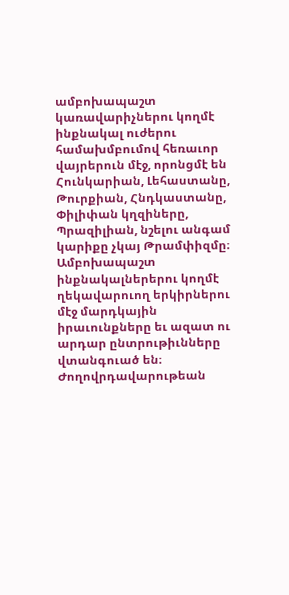ամբոխապաշտ կառավարիչներու կողմէ ինքնակալ ուժերու համախմբումով հեռաւոր վայրերուն մէջ, որոնցմէ են Հունկարիան, Լեհաստանը, Թուրքիան, Հնդկաստանը, Փիլիփան կղզիները, Պրազիլիան, նշելու անգամ կարիքը չկայ Թրամփիզմը։ Ամբոխապաշտ ինքնակալներերու կողմէ ղեկավարուող երկիրներու մէջ մարդկային իրաւունքները եւ ազատ ու արդար ընտրութիւնները վտանգուած են։ Ժողովրդավարութեան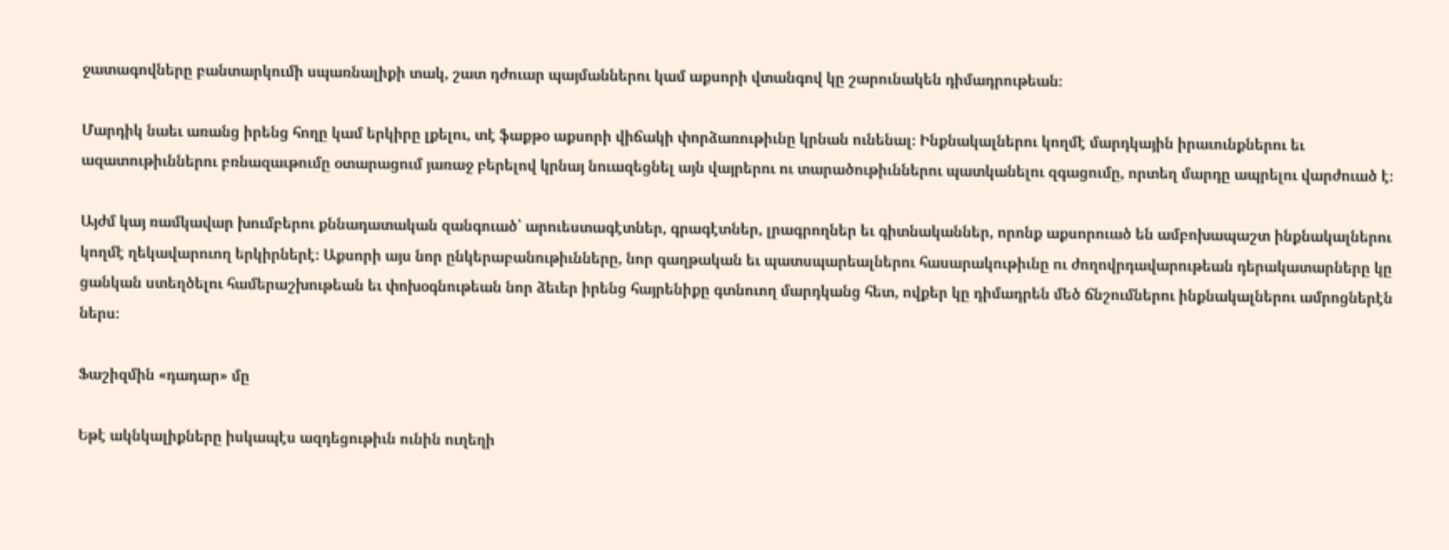ջատագովները բանտարկումի սպառնալիքի տակ, շատ դժուար պայմաններու կամ աքսորի վտանգով կը շարունակեն դիմադրութեան։

Մարդիկ նաեւ առանց իրենց հողը կամ երկիրը լքելու, տէ ֆաքթօ աքսորի վիճակի փորձառութիւնը կրնան ունենալ։ Ինքնակալներու կողմէ մարդկային իրաւունքներու եւ ազատութիւններու բռնազաւթումը օտարացում յառաջ բերելով կրնայ նուազեցնել այն վայրերու ու տարածութիւններու պատկանելու զգացումը, որտեղ մարդը ապրելու վարժուած է։

Այժմ կայ ռամկավար խումբերու քննադատական զանգուած՝ արուեստագէտներ, գրագէտներ, լրագրողներ եւ գիտնականներ, որոնք աքսորուած են ամբոխապաշտ ինքնակալներու կողմէ ղեկավարուող երկիրներէ։ Աքսորի այս նոր ընկերաբանութիւնները, նոր գաղթական եւ պատսպարեալներու հասարակութիւնը ու ժողովրդավարութեան դերակատարները կը ցանկան ստեղծելու համերաշխութեան եւ փոխօգնութեան նոր ձեւեր իրենց հայրենիքը գտնուող մարդկանց հետ, ովքեր կը դիմադրեն մեծ ճնշումներու ինքնակալներու ամրոցներէն ներս։

Ֆաշիզմին «դադար» մը

Եթէ ակնկալիքները իսկապէս ազդեցութիւն ունին ուղեղի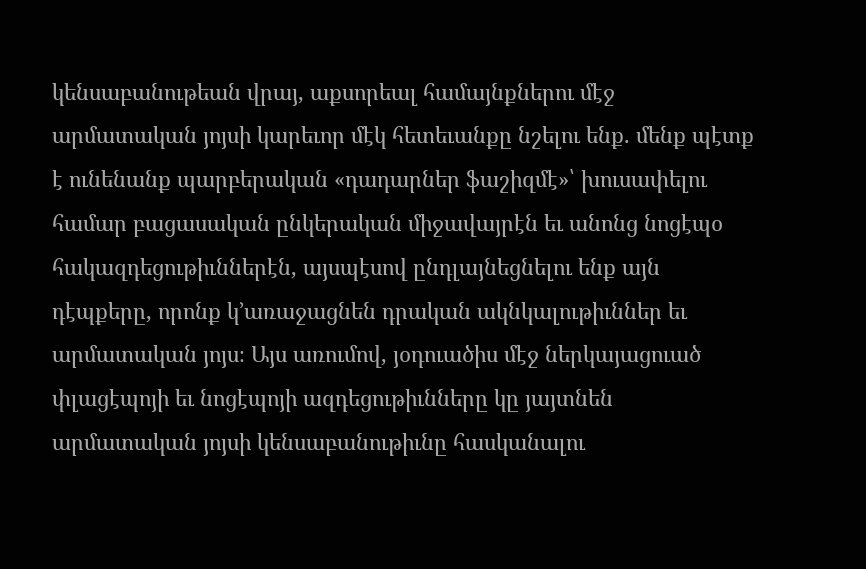կենսաբանութեան վրայ, աքսորեալ համայնքներու մէջ արմատական յոյսի կարեւոր մէկ հետեւանքը նշելու ենք. մենք պէտք է ունենանք պարբերական «դադարներ ֆաշիզմէ»՝ խուսափելու համար բացասական ընկերական միջավայրէն եւ անոնց նոցէպօ հակազդեցութիւններէն, այսպէսով ընդլայնեցնելու ենք այն դէպքերը, որոնք կ՚առաջացնեն դրական ակնկալութիւններ եւ արմատական յոյս։ Այս առումով, յօդուածիս մէջ ներկայացուած փլացէպոյի եւ նոցէպոյի ազդեցութիւնները կը յայտնեն արմատական յոյսի կենսաբանութիւնը հասկանալու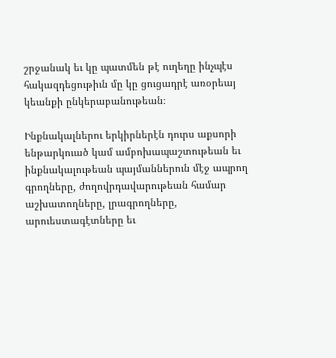շրջանակ եւ կը պատմեն թէ ուղեղը ինչպէս հակազդեցութիւն մը կը ցուցադրէ առօրեայ կեանքի ընկերաբանութեան։

Ինքնակալներու երկիրներէն դուրս աքսորի ենթարկուած կամ ամբոխապաշտութեան եւ ինքնակալութեան պայմաններուն մէջ ապրող գրողները, ժողովրդավարութեան համար աշխատողները, լրագրողները, արուեստագէտները եւ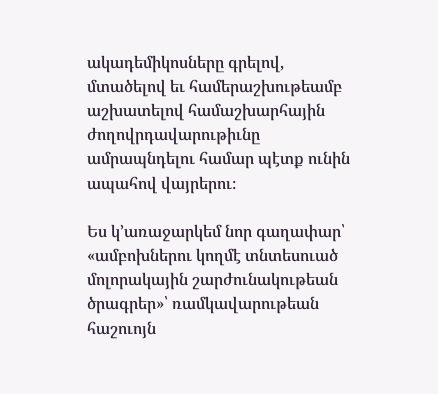ակադեմիկոսները գրելով, մտածելով եւ համերաշխութեամբ աշխատելով համաշխարհային ժողովրդավարութիւնը ամրապնդելու համար պէտք ունին ապահով վայրերու։

Ես կ’առաջարկեմ նոր գաղափար՝ «ամբոխներու կողմէ տնտեսուած մոլորակային շարժունակութեան ծրագրեր»՝ ռամկավարութեան հաշուոյն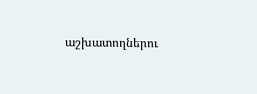աշխատողներու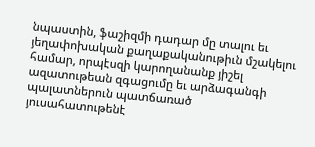նպաստին, ֆաշիզմի դադար մը տալու եւ յեղափոխական քաղաքականութիւն մշակելու համար, որպէսզի կարողանանք յիշել ազատութեան զգացումը եւ արձագանգի պալատներուն պատճառած յուսահատութենէ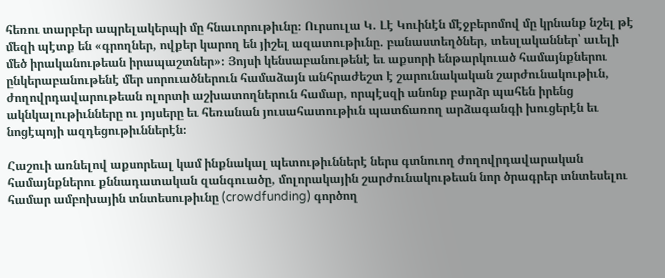հեռու տարբեր ապրելակերպի մը հնաւորութիւնը։ Ուրսուլա Կ. Լէ Կուինէն մէջբերոմով մը կրնանք նշել թէ մեզի պէտք են «գրողներ, ովքեր կարող են յիշել ազատութիւնը. բանաստեղծներ, տեսլականներ՝ աւելի մեծ իրականութեան իրապաշտներ»։ Յոյսի կենսաբանութենէ եւ աքսորի ենթարկուած համայնքներու ընկերաբանութենէ մեր սորուածներուն համաձայն անհրաժեշտ է շարունակական շարժունակութիւն, ժողովրդավարութեան ոլորտի աշխատողներուն համար, որպէսզի անոնք բարձր պահեն իրենց ակնկալութիւնները ու յոյսերը եւ հեռանան յուսահատութիւն պատճառող արձագանգի խուցերէն եւ նոցէպոյի ազդեցութիւններէն։

Հաշուի առնելով աքսորեալ կամ ինքնակալ պետութիւններէ ներս գտնուող ժողովրդավարական համայնքներու քննադատական զանգուածը, մոլորակային շարժունակութեան նոր ծրագրեր տնտեսելու համար ամբոխային տնտեսութիւնը (crowdfunding) գործող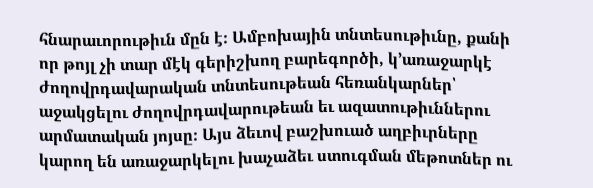հնարաւորութիւն մըն է։ Ամբոխային տնտեսութիւնը, քանի որ թոյլ չի տար մէկ գերիշխող բարեգործի, կ՚առաջարկէ ժողովրդավարական տնտեսութեան հեռանկարներ՝ աջակցելու ժողովրդավարութեան եւ ազատութիւններու արմատական յոյսը։ Այս ձեւով բաշխուած աղբիւրները կարող են առաջարկելու խաչաձեւ ստուգման մեթոտներ ու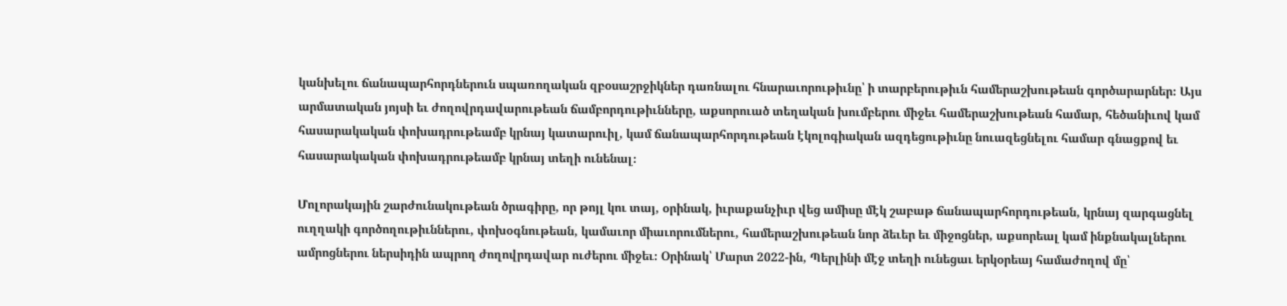կանխելու ճանապարհորդներուն սպառողական զբօսաշրջիկներ դառնալու հնարաւորութիւնը՝ ի տարբերութիւն համերաշխութեան գործարարներ։ Այս արմատական յոյսի եւ ժողովրդավարութեան ճամբորդութիւնները, աքսորուած տեղական խումբերու միջեւ համերաշխութեան համար, հեծանիւով կամ հասարակական փոխադրութեամբ կրնայ կատարուիլ, կամ ճանապարհորդութեան էկոլոգիական ազդեցութիւնը նուազեցնելու համար գնացքով եւ հասարակական փոխադրութեամբ կրնայ տեղի ունենալ։

Մոլորակային շարժունակութեան ծրագիրը, որ թոյլ կու տայ, օրինակ, իւրաքանչիւր վեց ամիսը մէկ շաբաթ ճանապարհորդութեան, կրնայ զարգացնել ուղղակի գործողութիւններու, փոխօգնութեան, կամաւոր միաւորումներու, համերաշխութեան նոր ձեւեր եւ միջոցներ, աքսորեալ կամ ինքնակալներու ամրոցներու ներսիդին ապրող ժողովրդավար ուժերու միջեւ։ Օրինակ՝ Մարտ 2022-ին, Պերլինի մէջ տեղի ունեցաւ երկօրեայ համաժողով մը՝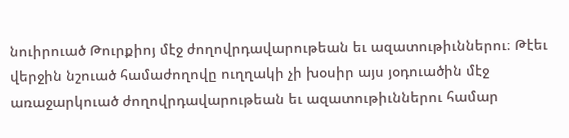նուիրուած Թուրքիոյ մէջ ժողովրդավարութեան եւ ազատութիւններու։ Թէեւ վերջին նշուած համաժողովը ուղղակի չի խօսիր այս յօդուածին մէջ առաջարկուած ժողովրդավարութեան եւ ազատութիւններու համար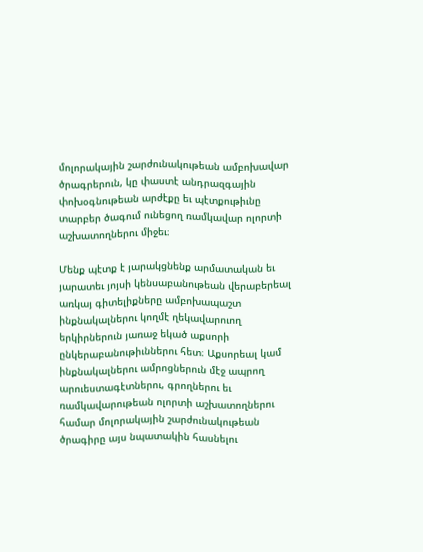մոլորակային շարժունակութեան ամբոխավար ծրագրերուն, կը փաստէ անդրազգային փոխօգնութեան արժէքը եւ պէտքութիւնը տարբեր ծագում ունեցող ռամկավար ոլորտի աշխատողներու միջեւ։

Մենք պէտք է յարակցնենք արմատական եւ յարատեւ յոյսի կենսաբանութեան վերաբերեալ առկայ գիտելիքները ամբոխապաշտ ինքնակալներու կողմէ ղեկավարուող երկիրներուն յառաջ եկած աքսորի ընկերաբանութիւններու հետ։ Աքսորեալ կամ ինքնակալներու ամրոցներուն մէջ ապրող արուեստագէտներու, գրողներու եւ ռամկավարութեան ոլորտի աշխատողներու համար մոլորակային շարժունակութեան ծրագիրը այս նպատակին հասնելու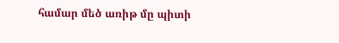համար մեծ առիթ մը պիտի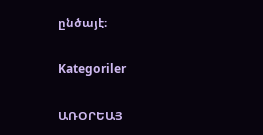ընծայէ։

Kategoriler

ԱՌՕՐԵԱՅ